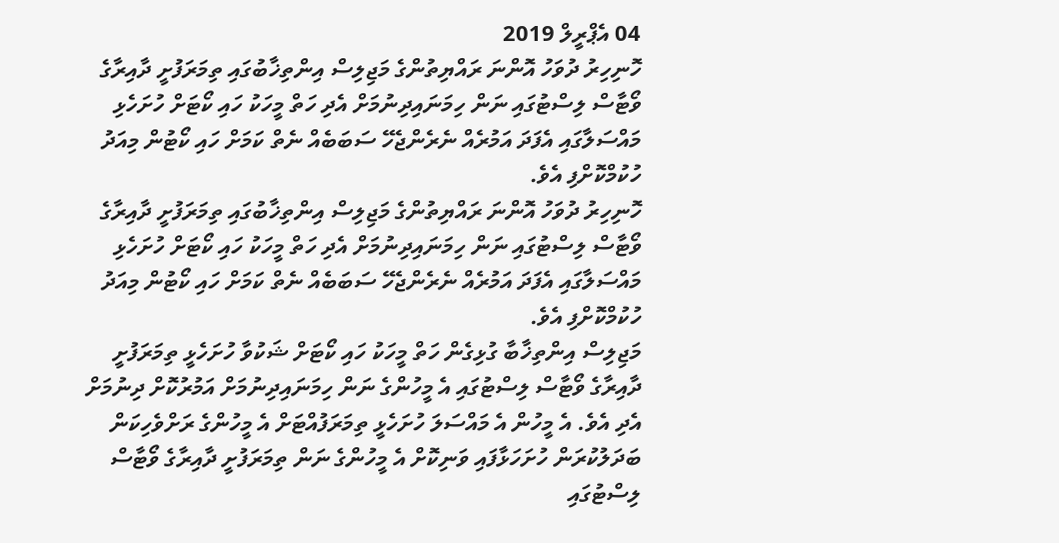04 އެޕްރީލް 2019
ހޮނިހިރު ދުވަހު އޮންނަ ރައްޔިތުންގެ މަޖިލިސް އިންތިޚާބުގައި ތިމަރަފުށީ ދާއިރާގެ ވޯޓާސް ލިސްޓުގައި ނަން ހިމަނައިދިނުމަށް އެދި ހަތް މީހަކު ހައި ކޯޓަށް ހުށަހެޅި މައްސަލާގައި އެފަދަ އަމުރެއް ނެރެންޖެހޭ ސަބަބެއް ނެތް ކަމަށް ހައި ކޯޓުން މިއަދު ހުކުމްކޮށްފި އެވެ.
ހޮނިހިރު ދުވަހު އޮންނަ ރައްޔިތުންގެ މަޖިލިސް އިންތިޚާބުގައި ތިމަރަފުށީ ދާއިރާގެ ވޯޓާސް ލިސްޓުގައި ނަން ހިމަނައިދިނުމަށް އެދި ހަތް މީހަކު ހައި ކޯޓަށް ހުށަހެޅި މައްސަލާގައި އެފަދަ އަމުރެއް ނެރެންޖެހޭ ސަބަބެއް ނެތް ކަމަށް ހައި ކޯޓުން މިއަދު ހުކުމްކޮށްފި އެވެ.
މަޖިލިސް އިންތިޚާބާ ގުޅިގެން ހަތް މީހަކު ހައި ކޯޓަށް ޝަކުވާ ހުށަހެޅީ ތިމަރަފުށީ ދާއިރާގެ ވޯޓާސް ލިސްޓުގައި އެ މީހުންގެ ނަން ހިމަނައިދިނުމަށް އަމުރުކޮށް ދިނުމަށް އެދި އެވެ. އެ މީހުން އެ މައްސަލަ ހުށަހެޅީ ތިމަރަފުއްޓަށް އެ މީހުންގެ ރަށްވެހިކަން ބަދަލުކުރަން ހުށަހަޅާފައި ވަނިކޮށް އެ މީހުންގެ ނަން ތިމަރަފުށީ ދާއިރާގެ ވޯޓާސް ލިސްޓުގައި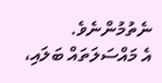ނެތުމުންނެވެ.
އެ މައްސަލަތައް ބަލައި،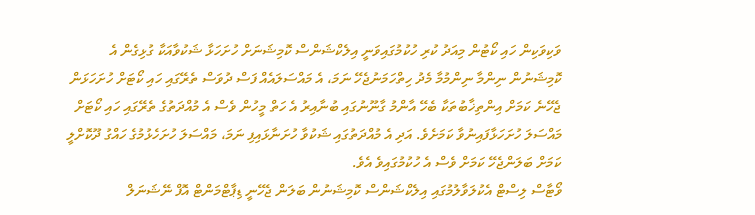ވަކިވަކިން ހައި ކޯޓުން މިއަދު ކުރި ހުކުމުގައިވަނީ އިލެކްޝަންސް ކޮމިޝަނަށް ހުށަހަޅާ ޝަކުވާއަކާ ގުޅިގެން އެ ކޮމިޝަނުން ނިންމާ ނިންމުމާ މެދު ހިތްހަމަނުޖެހޭ ނަމަ، އެ މައްސަލައެއް ފަސް ދުވަސް ތެރޭގައި ހައި ކޯޓަށް ހުށަހަޅަން ޖެހޭނެ ކަމަށް އިންތިޚާބުތަކާ ބެހޭ އާންމު ގާނޫނުގައި ބުނާއިރު އެ ހަތް މީހުން ވެސް އެ މުއްދަތުގެ ތެރޭގައި ހައި ކޯޓަށް މައްސަލަ ހުށަހަޅާފައިނުވާ ކަމަށެވެ. އަދި އެ މުއްދަތުގައި ޝަކުވާ ހުށަނާޅައިފި ނަމަ، މައްސަލަ ހުށަހެޅުމުގެ ހައްގު ދޫކޮށްލީ ކަމަށް ބަލަންޖެހޭ ކަމަށް ވެސް އެ ހުކުމުގައިވެ އެވެ.
ވޯޓާސް ލިސްޓް އެކުލަވާލުމުގައި އިލެކްޝަންސް ކޮމިޝަނުން ބަލަން ޖެހޭނީ ޑިޕާޓްމަންޓް އޮފް ނޭޝަނަލް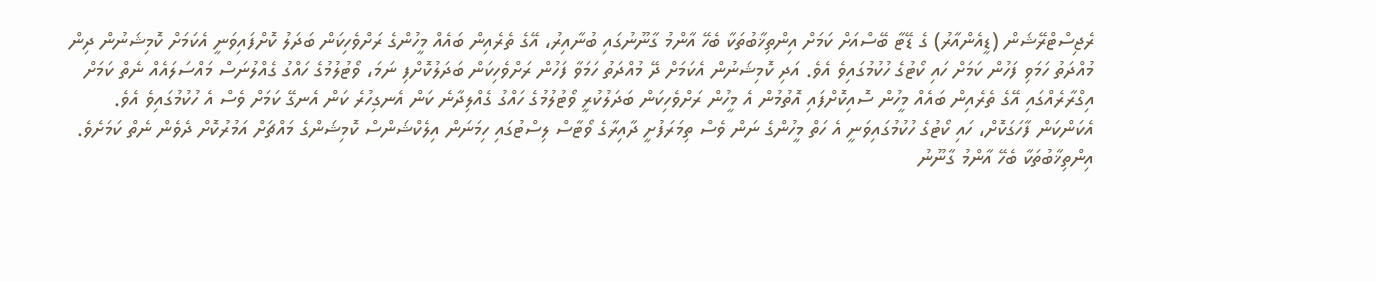ރެޖިސްޓްރޭޝަން (ޑީއެންއާރު) ގެ ޑޭޓާ ބޭސްއަށް ކަމަށް އިންތިޚާބުތަކާ ބެހޭ އާންމު ގާނޫނުގައި ބުނާއިރު، އޭގެ ތެރެއިން ބައެއް މީހުންގެ ރަށްވެހިކަން ބަދަލު ކޮށްފައިވަނީ އެކަމަށް ކޮމިޝަނުން ދިން މުއްދަތު ހަމަވި ފަހުން ކަމަށް ހައި ކޯޓުގެ ހުކުމުގައިވެ އެވެ. އަދި ކޮމިޝަނުން އެކަމަށް ދޭ މުއްދަތު ހަމަވާ ފަހުން ރަށްވެހިކަން ބަދަލުކޮށްފި ނަމަ، ވޯޓުލުމުގެ ހައްގު ގެއްލުނަސް މައްސަލައެއް ނެތް ކަމަށް އިގްރާރެއްގައި އޭގެ ތެރެއިން ބައެއް މީހުން ސޮއިކޮށްފައި އޮތުމުން އެ މީހުން ރަށްވެހިކަން ބަދަލުކުރީ ވޯޓުލުމުގެ ހައްގު ގެއްލިދާނެ ކަން އެނގިހުރެ ކަން އެނގޭ ކަމަށް ވެސް އެ ހުކުމުގައިވެ އެވެ.
އެކަންކަން ފާހަގަކޮށް، ހައި ކޯޓުގެ ހުކުމުގައިވަނީ އެ ހަތް މީހުންގެ ނަން ވެސް ތިމަރަފުށީ ދާއިރާގެ ވޯޓާސް ލިސްޓުގައި ހިމަނަން އިލެކްޝަންސް ކޮމިޝަންގެ މައްޗަށް އަމުރުކޮށް ދެވެން ނެތް ކަމަށެވެ.
އިންތިޚާބުތަކާ ބެހޭ އާންމު ގާނޫނު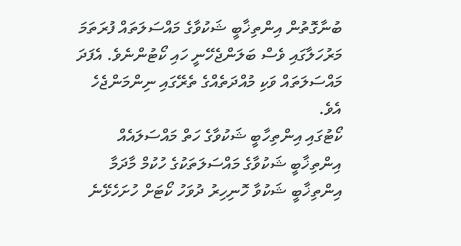ބުނާގޮތުން އިންތިޚާބީ ޝަކުވާގެ މައްސަލަތައް ފުރަތަމަ މަރުހަލާގައި ވެސް ބަލަންޖެހޭނީ ހައި ކޯޓުންނެވެ. އެފަދަ މައްސަލަތައް ވަކި މުއްދަތެއްގެ ތެރޭގައި ނިންމަންޖެހެ އެވެ.
ކޯޓުގައި އިންތިހާބީ ޝަކުވާގެ ހަތް މައްސަލައެއް
އިންތިޚާބީ ޝަކުވާގެ މައްސަލަތަކުގެ ހުކުމް މާދަމާ
އިންތިޚާބީ ޝަކުވާ ހޮނިހިރު ދުވަހު ކޯޓަށް ހުށަހެޅޭނެ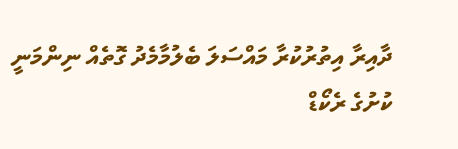ދާއިރާ އިތުރުކުރާ މައްސަލަ ބެލުމާމެދު ގޮތެއް ނިންމަނީ
ކުށުގެ ރެކޯޑް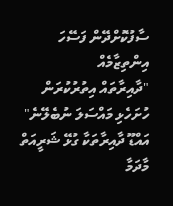ސާފުކޮށްދޭން ފަސޭހަ އިންތިޒާމެއް
"ދާއިރާތައް އިތުރުކުރަން ހުށަހެޅި މައްސަލަ ނުބެލޭނެ"
އައްޑޫ ދާއިރާތަކާ ގުޅޭ ޝަރީއަތް މާދަމާ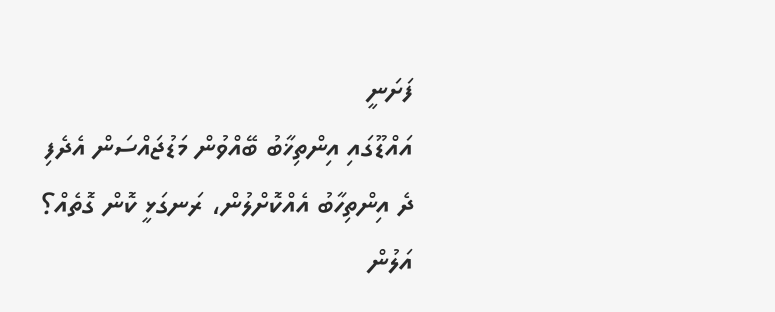ފަށަނީ
އައްޑޫގައި އިންތިޚާބު ބޭއްވުން މަޑުޖައްސަން އެދެފި
ދެ އިންތިހާބު އެއްކޮށްލުން، ރަނގަޅީ ކޮން ގޮތެއް؟
އަލުން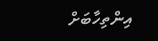އިންތިހާބަށް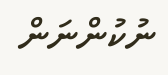ނުކުންނަން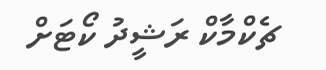ޗެކްމާކް ރަޝީދު ކޯޓަށް